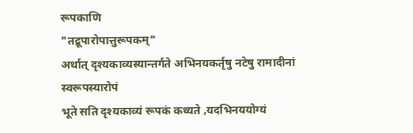रूपकाणि
"तद्रूपारोपात्तुरूपकम्"
अर्थात् दृश्यकाव्यस्यान्तर्गते अभिनयकर्तृषु नटेषु रामादीनां स्वरूपस्यारोपं
भूते सति दृश्यकाव्यं रूपकं कथ्यते ,यदभिनययोग्यं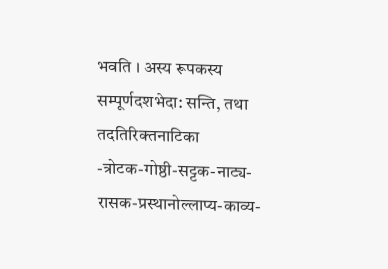भवति । अस्य रूपकस्य
सम्पूर्णदशभेदा: सन्ति, तथा तदतिरिक्तनाटिका
-त्रोटक-गोष्ठी-सट्टक-नाट्य-रासक-प्रस्थानोल्लाप्य-काव्य-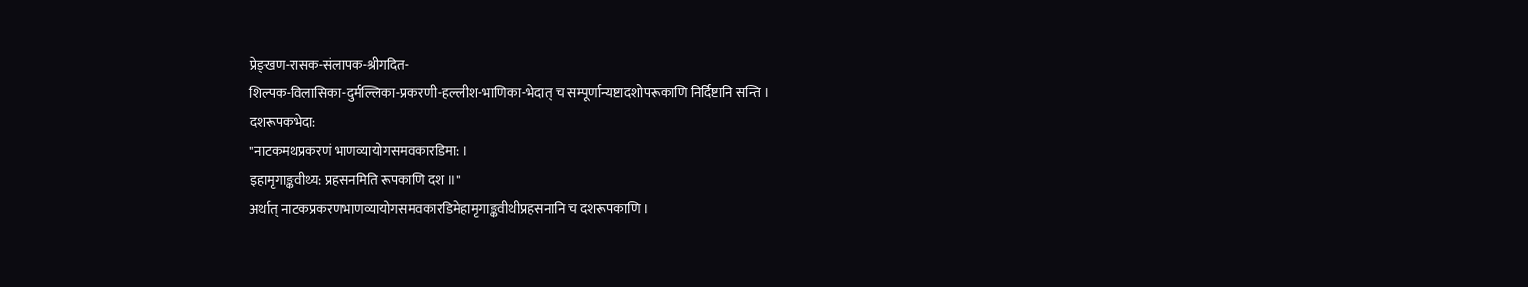प्रेङ्खण-रासक-संलापक-श्रीगदित-
शिल्पक-विलासिका-दुर्मल्लिका-प्रकरणी-हल्लीश-भाणिका-भेदात् च सम्पूर्णान्यष्टादशोपरूकाणि निर्दिष्टानि सन्ति ।
दशरूपकभेदा:
"नाटकमथप्रकरणं भाणव्यायोगसमवकारडिमा: ।
इहामृगाङ्कवीथ्य: प्रहसनमिति रूपकाणि दश ॥"
अर्थात् नाटकप्रकरणभाणव्यायोगसमवकारडिमेहामृगाङ्कवीथीप्रहसनानि च दशरूपकाणि ।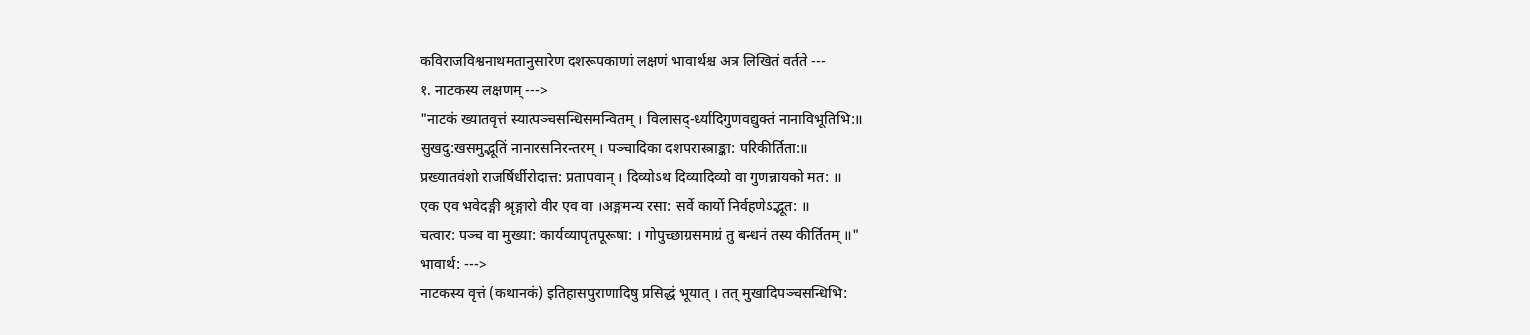कविराजविश्वनाथमतानुसारेण दशरूपकाणां लक्षणं भावार्थश्च अत्र लिखितं वर्तते ---
१. नाटकस्य लक्षणम् --->
"नाटकं ख्यातवृत्तं स्यात्पञ्चसन्धिसमन्वितम् । विलासद्-र्ध्यादिगुणवद्युक्तं नानाविभूतिभि:॥
सुखदु:खसमुद्भूतिं नानारसनिरन्तरम् । पञ्चादिका दशपरास्त्राङ्का: परिकीर्तिता:॥
प्रख्यातवंशो राजर्षिर्धीरोदात्त: प्रतापवान् । दिव्योऽथ दिव्यादिव्यो वा गुणन्नायको मत: ॥
एक एव भवेदङ्गी श्रृङ्गारो वीर एव वा ।अङ्गमन्य रसा: सर्वे कार्यो निर्वहणेऽद्भूत: ॥
चत्वार: पञ्च वा मुख्या: कार्यव्यापृतपूरूषा: । गोपुच्छाग्रसमाग्रं तु बन्धनं तस्य कीर्तितम् ॥"
भावार्थ: --->
नाटकस्य वृत्तं (कथानकं) इतिहासपुराणादिषु प्रसिद्धं भूयात् । तत् मुखादिपञ्चसन्धिभि: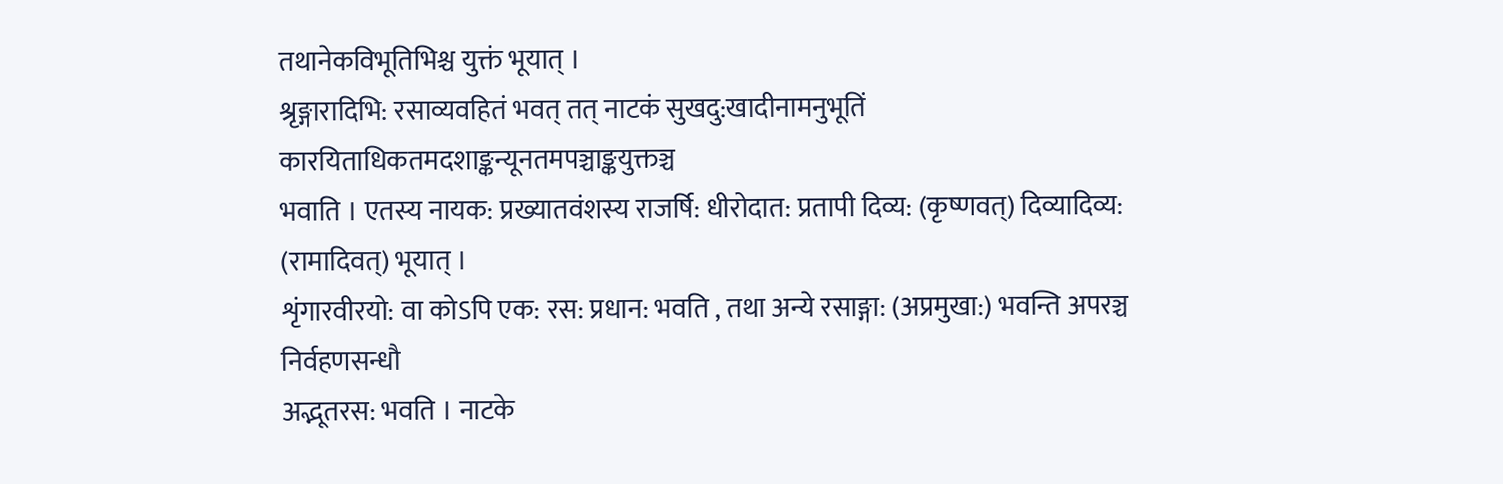तथानेकविभूतिभिश्च युक्तं भूयात् ।
श्रृङ्गारादिभि: रसाव्यवहितं भवत् तत् नाटकं सुखदु:खादीनामनुभूतिं कारयिताधिकतमदशाङ्कन्यूनतमपञ्चाङ्कयुक्तञ्च
भवाति । एतस्य नायक: प्रख्यातवंशस्य राजर्षि: धीरोदात: प्रतापी दिव्य: (कृष्णवत्) दिव्यादिव्य: (रामादिवत्) भूयात् ।
शृंगारवीरयो: वा कोऽपि एक: रस: प्रधान: भवति , तथा अन्ये रसाङ्गा: (अप्रमुखा:) भवन्ति अपरञ्च निर्वहणसन्धौ
अद्भूतरस: भवति । नाटके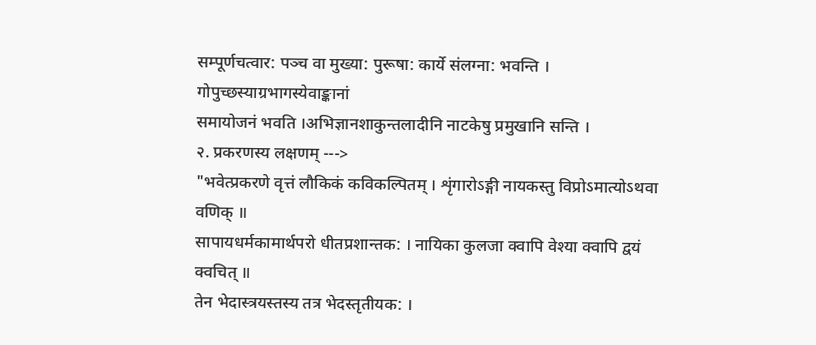सम्पूर्णचत्वार: पञ्च वा मुख्या: पुरूषा: कार्ये संलग्ना: भवन्ति । गोपुच्छस्याग्रभागस्येवाङ्कानां
समायोजनं भवति ।अभिज्ञानशाकुन्तलादीनि नाटकेषु प्रमुखानि सन्ति ।
२. प्रकरणस्य लक्षणम् --->
"भवेत्प्रकरणे वृत्तं लौकिकं कविकल्पितम् । शृंगारोऽङ्गी नायकस्तु विप्रोऽमात्योऽथवा वणिक् ॥
सापायधर्मकामार्थपरो धीतप्रशान्तक: । नायिका कुलजा क्वापि वेश्या क्वापि द्वयं क्वचित् ॥
तेन भेदास्त्रयस्तस्य तत्र भेदस्तृतीयक: ।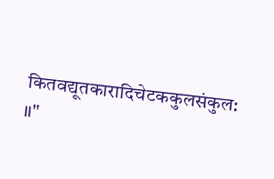कितवद्यूतकारादिचेटककुलसंकुल: ॥"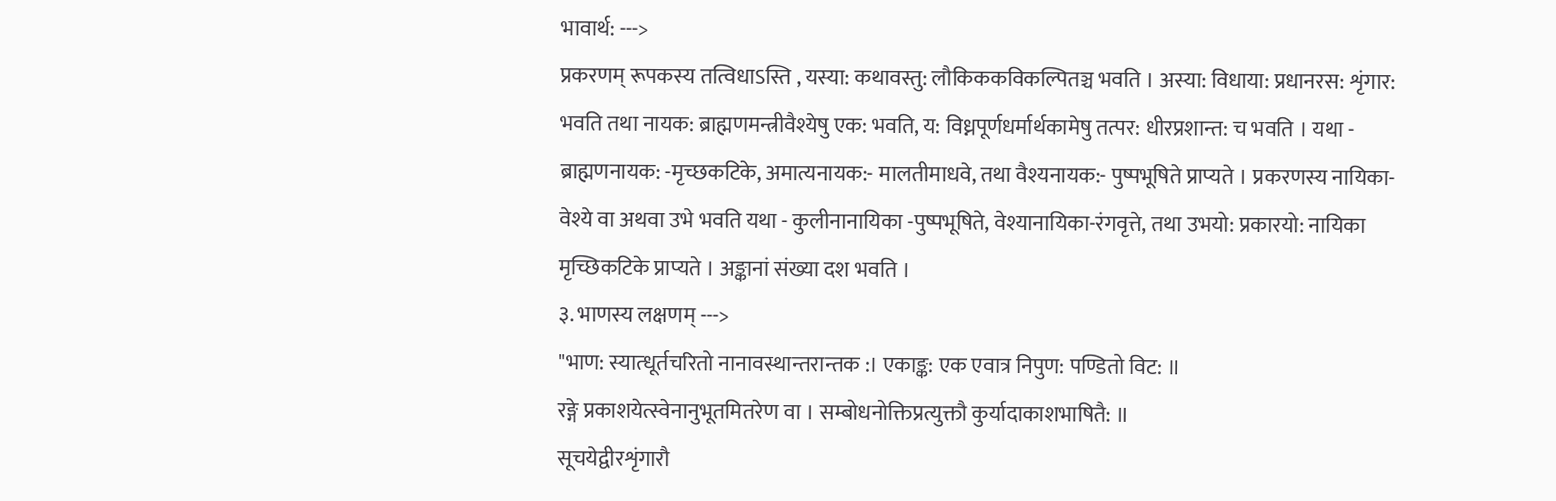भावार्थ: --->
प्रकरणम् रूपकस्य तत्विधाऽस्ति , यस्या: कथावस्तु: लौकिककविकल्पितञ्च भवति । अस्या: विधाया: प्रधानरस: शृंगार:
भवति तथा नायक: ब्राह्मणमन्त्रीवैश्येषु एक: भवति, य: विध्नपूर्णधर्मार्थकामेषु तत्पर: धीरप्रशान्त: च भवति । यथा -
ब्राह्मणनायक: -मृच्छकटिके, अमात्यनायक:- मालतीमाधवे, तथा वैश्यनायक:- पुष्पभूषिते प्राप्यते । प्रकरणस्य नायिका-
वेश्ये वा अथवा उभे भवति यथा - कुलीनानायिका -पुष्पभूषिते, वेश्यानायिका-रंगवृत्ते, तथा उभयो: प्रकारयो: नायिका
मृच्छिकटिके प्राप्यते । अङ्कानां संख्या दश भवति ।
३. भाणस्य लक्षणम् --->
"भाण: स्यात्धूर्तचरितो नानावस्थान्तरान्तक :। एकाङ्क: एक एवात्र निपुण: पण्डितो विट: ॥
रङ्गे प्रकाशयेत्स्वेनानुभूतमितरेण वा । सम्बोधनोक्तिप्रत्युक्तौ कुर्यादाकाशभाषितै: ॥
सूचयेद्वीरशृंगारौ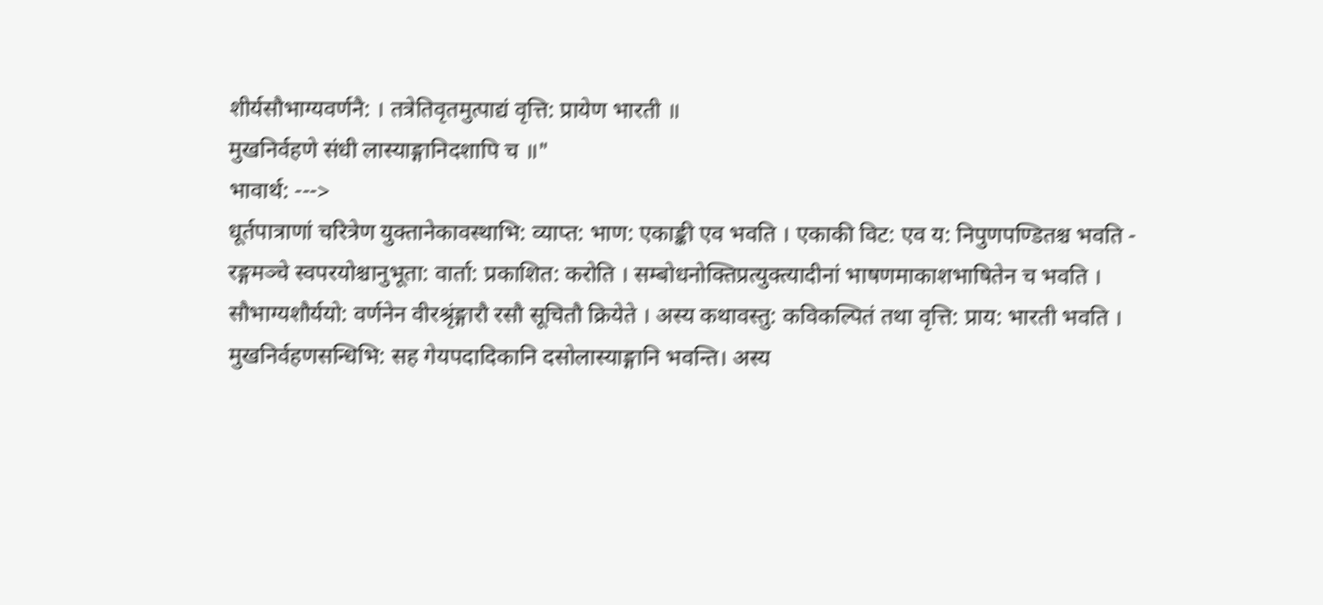शीर्यसौभाग्यवर्णनै: । तत्रेतिवृतमुत्पाद्यं वृत्ति: प्रायेण भारती ॥
मुखनिर्वहणे संधी लास्याङ्गानिदशापि च ॥"
भावार्थ: --->
धूर्तपात्राणां चरित्रेण युक्तानेकावस्थाभि: व्याप्त: भाण: एकाङ्की एव भवति । एकाकी विट: एव य: निपुणपण्डितश्च भवति -
रङ्गमञ्चे स्वपरयोश्चानुभूता: वार्ता: प्रकाशित: करोति । सम्बोधनोक्तिप्रत्युक्त्यादीनां भाषणमाकाशभाषितेन च भवति ।
सौभाग्यशौर्ययो: वर्णनेन वीरश्रृंङ्गारौ रसौ सूचितौ क्रियेते । अस्य कथावस्तु: कविकल्पितं तथा वृत्ति: प्राय: भारती भवति ।
मुखनिर्वहणसन्धिभि: सह गेयपदादिकानि दसोलास्याङ्गानि भवन्ति। अस्य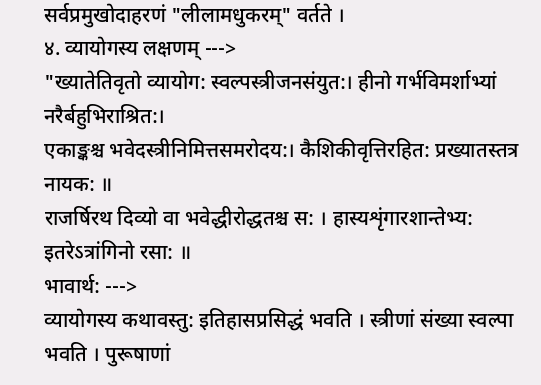सर्वप्रमुखोदाहरणं "लीलामधुकरम्" वर्तते ।
४. व्यायोगस्य लक्षणम् --->
"ख्यातेतिवृतो व्यायोग: स्वल्पस्त्रीजनसंयुत:। हीनो गर्भविमर्शाभ्यां नरैर्बहुभिराश्रित:।
एकाङ्कश्च भवेदस्त्रीनिमित्तसमरोदय:। कैशिकीवृत्तिरहित: प्रख्यातस्तत्र नायक: ॥
राजर्षिरथ दिव्यो वा भवेद्धीरोद्धतश्च स: । हास्यशृंगारशान्तेभ्य: इतरेऽत्रांगिनो रसा: ॥
भावार्थ: --->
व्यायोगस्य कथावस्तु: इतिहासप्रसिद्धं भवति । स्त्रीणां संख्या स्वल्पा भवति । पुरूषाणां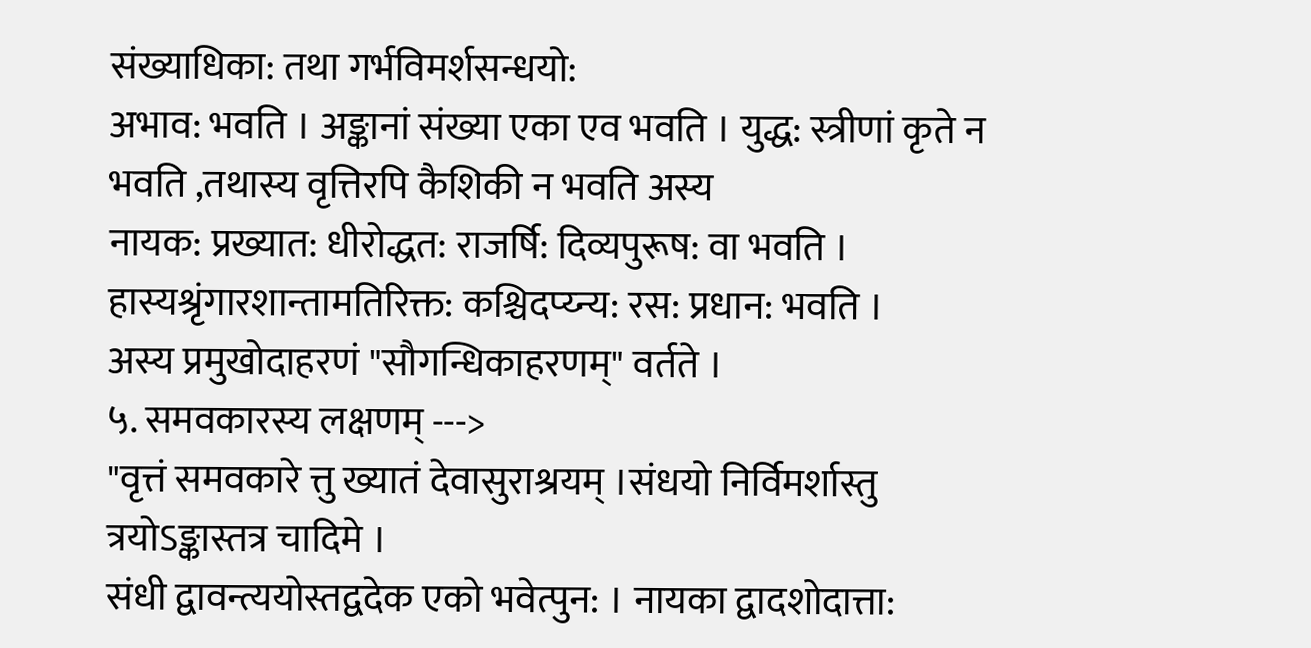संख्याधिका: तथा गर्भविमर्शसन्धयो:
अभाव: भवति । अङ्कानां संख्या एका एव भवति । युद्ध: स्त्रीणां कृते न भवति ,तथास्य वृत्तिरपि कैशिकी न भवति अस्य
नायक: प्रख्यात: धीरोद्धत: राजर्षि: दिव्यपुरूष: वा भवति । हास्यश्रृंगारशान्तामतिरिक्त: कश्चिदप्य्न्य: रस: प्रधान: भवति ।
अस्य प्रमुखोदाहरणं "सौगन्धिकाहरणम्" वर्तते ।
५. समवकारस्य लक्षणम् --->
"वृत्तं समवकारे त्तु ख्यातं देवासुराश्रयम् ।संधयो निर्विमर्शास्तु त्रयोऽङ्कास्तत्र चादिमे ।
संधी द्वावन्त्ययोस्तद्वदेक एको भवेत्पुन: । नायका द्वादशोदात्ता: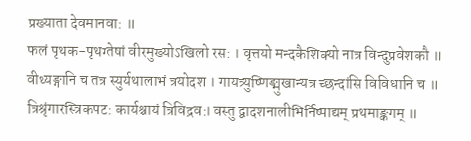प्रख्याता देवमानवा: ॥
फलं पृथक-पृथग्तेषां वीरमुख्योऽखिलो रस: । वृत्तयो मन्दकैशिक्यो नात्र विन्दुप्रवेशकौ ॥
वीथ्यङ्गानि च तत्र स्युर्यथालाभं त्रयोदश । गायत्र्युष्णिङ्मुखान्यत्र च्छन्दांसि विविधानि च ॥
त्रिश्रृंगारस्त्रिकपट: कार्यश्चायं त्रिविद्रव:। वस्तु द्वादशनालीभिर्निष्पाद्यम् प्रथमाङ्कगम् ॥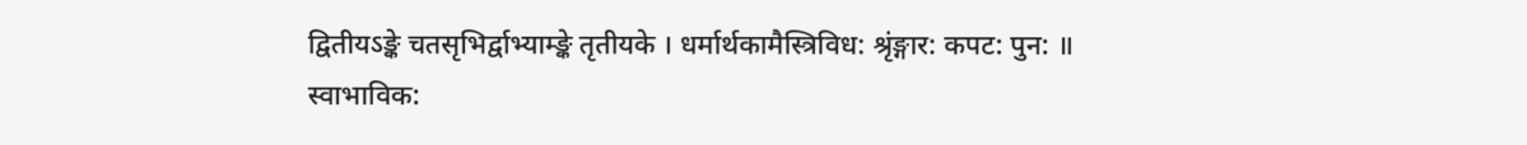द्वितीयऽङ्के चतसृभिर्द्वाभ्याम्ङ्के तृतीयके । धर्मार्थकामैस्त्रिविध: श्रृंङ्गार: कपट: पुन: ॥
स्वाभाविक: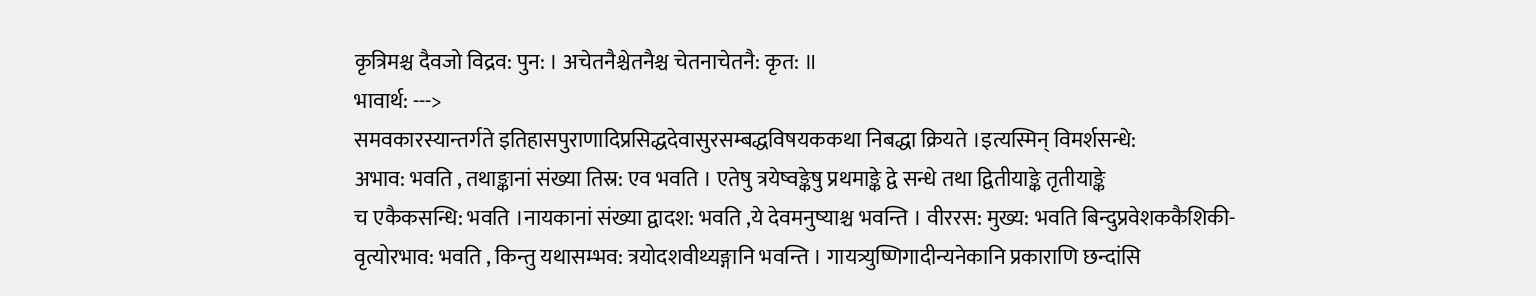कृत्रिमश्च दैवजो विद्रव: पुन: । अचेतनैश्चेतनैश्च चेतनाचेतनै: कृत: ॥
भावार्थ: --->
समवकारस्यान्तर्गते इतिहासपुराणादिप्रसिद्धदेवासुरसम्बद्धविषयककथा निबद्धा क्रियते ।इत्यस्मिन् विमर्शसन्धे:
अभाव: भवति , तथाङ्कानां संख्या तिस्र: एव भवति । एतेषु त्रयेष्वङ्केषु प्रथमाङ्के द्वे सन्धे तथा द्वितीयाङ्के तृतीयाङ्के
च एकैकसन्धि: भवति ।नायकानां संख्या द्वादश: भवति ,ये देवमनुष्याश्च भवन्ति । वीररस: मुख्य: भवति बिन्दुप्रवेशककैशिकी-
वृत्योरभाव: भवति , किन्तु यथासम्भव: त्रयोदशवीथ्यङ्गानि भवन्ति । गायत्र्युष्णिगादीन्यनेकानि प्रकाराणि छन्दांसि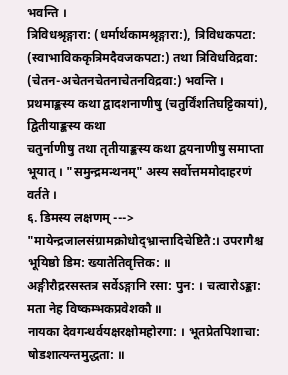भवन्ति ।
त्रिविधश्रृङ्गारा: (धर्मार्थकामश्रृङ्गारा:), त्रिविधकपटा: (स्वाभाविककृत्रिमदैवजकपटा:) तथा त्रिविधविद्रवा:
(चेतन-अचेतनचेतनाचेतनविद्रवा:) भवन्ति । प्रथमाङ्कस्य कथा द्वादशनाणीषु (चतुर्विंशतिघट्टिकायां), द्वितीयाङ्कस्य कथा
चतुर्नाणीषु तथा तृतीयाङ्कस्य कथा द्वयनाणीषु समाप्ता भूयात् । "समुन्द्रमन्थनम्" अस्य सर्वोत्तममोदाहरणं वर्तते ।
६. डिमस्य लक्षणम् --->
"मायेन्द्रजालसंग्रामक्रोधोद्भ्रान्तादिचेष्टितै:। उपरागैश्च भूयिष्ठो डिम: ख्यातेतिवृत्तिक: ॥
अङ्गीरौद्ररसस्तत्र सर्वेऽङ्गानि रसा: पुन: । चत्वारोऽङ्का: मता नेह विष्कम्भकप्रवेशकौ ॥
नायका देवगन्धर्वयक्षरक्षोमहोरगा: । भूतप्रेतपिशाचा: षोडशात्यन्तमुद्धता: ॥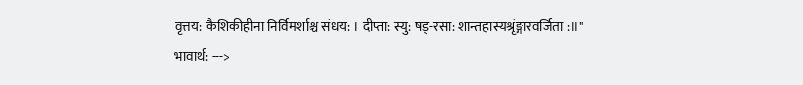वृत्तय: कैशिकीहीना निर्विमर्शाश्च संधय: । दीप्ता: स्यु: षड्-रसा: शान्तहास्यश्रृंङ्गारवर्जिता :॥"
भावार्थ: --->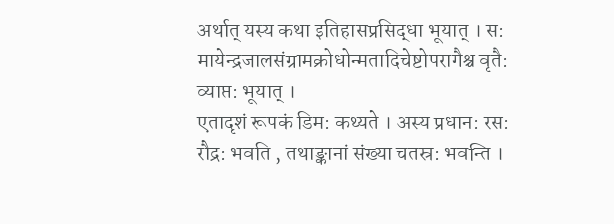अर्थात् यस्य कथा इतिहासप्रसिद्धा भूयात् । स: मायेन्द्रजालसंग्रामक्रोधोन्मतादिचेष्टोपरागैश्च वृतै: व्याप्त: भूयात् ।
एतादृशं रूपकं डिम: कथ्यते । अस्य प्रधान: रस: रौद्र: भवति , तथाङ्कानां संख्या चतस्र: भवन्ति ।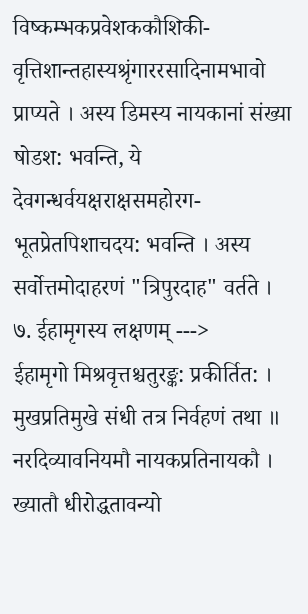विष्कम्भकप्रवेशककौशिकी-
वृत्तिशान्तहास्यश्रृंगाररसादिनामभावो प्राप्यते । अस्य डिमस्य नायकानां संख्या षोडश: भवन्ति, ये देवगन्धर्वयक्षराक्षसमहोरग-
भूतप्रेतपिशाचदय: भवन्ति । अस्य सर्वोत्तमोदाहरणं "त्रिपुरदाह" वर्तते ।
७. ईहामृगस्य लक्षणम् --->
ईहामृगो मिश्रवृत्तश्चतुरङ्क: प्रकीर्तित: । मुखप्रतिमुखे संधी तत्र निर्वहणं तथा ॥
नरदिव्यावनियमौ नायकप्रतिनायकौ । ख्यातौ धीरोद्धतावन्यो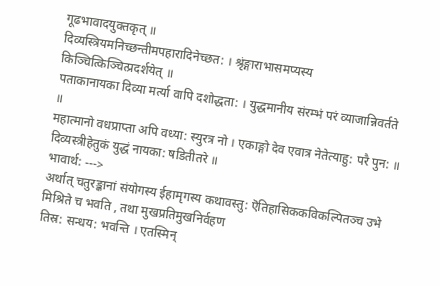गूढभावादयुक्तकृत् ॥
दिव्यस्त्रियमनिच्छन्तीमपहारादिनेच्छत: । श्रृंङ्गाराभासमप्यस्य किञ्चित्किञ्चित्प्रदर्शयेत् ॥
पताकानायका दिव्या मर्त्या वापि दशोद्धता: । युद्धमानीय संरम्भं परं व्याजान्निवर्तते ॥
महात्मानो वधप्राप्ता अपि वध्या: स्युरत्र नो । एकाङ्गो देव एवात्र नेतेत्याहु: परै पुन: ॥
दिव्यस्त्रीहेतुकं युद्धं नायका: षडितीतरे ॥
भावार्थ: --->
अर्थात् चतुरङ्कानां संयोगस्य ईहामृगस्य कथावस्तु: ऎतिहासिककविकल्पितञ्च उभे मिश्रिते च भवति , तथा मुखप्रतिमुखनिर्वहण
तिस्र: सन्धय: भवन्ति । एतस्मिन्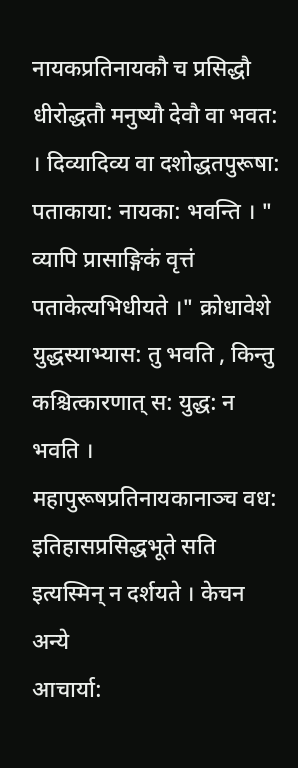नायकप्रतिनायकौ च प्रसिद्धौ धीरोद्धतौ मनुष्यौ देवौ वा भवत: । दिव्यादिव्य वा दशोद्धतपुरूषा:
पताकाया: नायका: भवन्ति । " व्यापि प्रासाङ्गिकं वृत्तं पताकेत्यभिधीयते ।" क्रोधावेशे युद्धस्याभ्यास: तु भवति , किन्तु
कश्चित्कारणात् स: युद्ध: न भवति । महापुरूषप्रतिनायकानाञ्च वध: इतिहासप्रसिद्धभूते सति इत्यस्मिन् न दर्शयते । केचन अन्ये
आचार्या: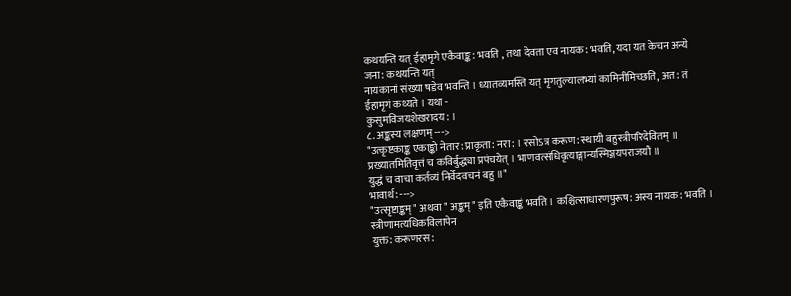कथयन्ति यत् ईहामृगे एकैवाङ्क: भवति , तथा देवता एव नायक: भवति, यदा यत केचन अन्ये जना: कथयन्ति यत्
नायकानां संख्या षडेव भवन्ति । ध्यातव्यमस्ति यत् मृगतुल्यालभ्यां कामिनीमिच्छति, अत: तं ईहामृगं कथ्यते । यथा -
कुसुमविजयशेखरादय: ।
८. अङ्कस्य लक्षणम् --->
"उत्कृष्टकाङ्क एकाङ्को नेतार: प्राकृता: नरा: । रसोऽत्र करूण: स्थायी बहुस्त्रीपरिदेवितम् ॥
प्रख्यातमितिवृत्तं च कविर्बुद्ध्या प्रपंचयेत् । भाणवत्संधिवृत्याङ्गान्यस्मिञ्जयपराजयौ ॥
युद्धं च वाचा कर्तव्यं निर्वेदवचनं बहु ॥"
भावार्थ: --->
"उत्सृष्टाङ्कम्" अथवा " अङ्कम्" इति एकैवाङ्कं भवति । कश्चित्साधारणपुरूष: अस्य नायक: भवति । स्त्रीणामत्यधिकविलापेन
युक्त: करूणरस: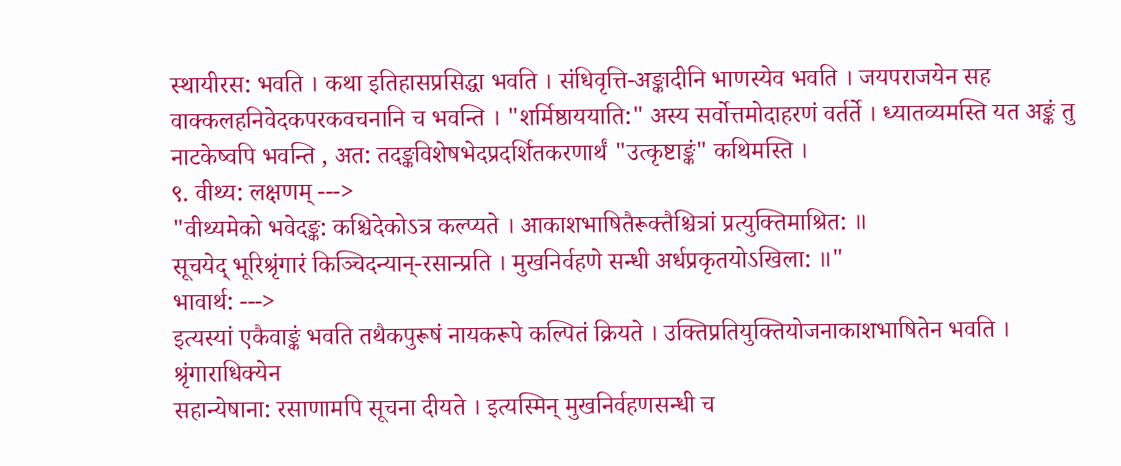स्थायीरस: भवति । कथा इतिहासप्रसिद्धा भवति । संधिवृत्ति-अङ्कादीनि भाणस्येव भवति । जयपराजयेन सह
वाक्कलहनिवेदकपरकवचनानि च भवन्ति । "शर्मिष्ठाययाति:" अस्य सर्वोत्तमोदाहरणं वर्तर्ते । ध्यातव्यमस्ति यत अङ्कं तु
नाटकेष्वपि भवन्ति , अत: तदङ्कविशेषभेदप्रदर्शितकरणार्थं "उत्कृष्टाङ्कं" कथिमस्ति ।
९. वीथ्य: लक्षणम् --->
"वीथ्यमेको भवेदङ्क: कश्चिदेकोऽत्र कल्प्यते । आकाशभाषितैरूक्तैश्चित्रां प्रत्युक्तिमाश्रित: ॥
सूचयेद् भूरिश्रृंगारं किञ्चिदन्यान्-रसान्प्रति । मुखनिर्वहणे सन्धी अर्धप्रकृतयोऽखिला: ॥"
भावार्थ: --->
इत्यस्यां एकैवाङ्कं भवति तथैकपुरूषं नायकरूपे कल्पितं क्रियते । उक्तिप्रतियुक्तियोजनाकाशभाषितेन भवति । श्रृंगाराधिक्येन
सहान्येषाना: रसाणामपि सूचना दीयते । इत्यस्मिन् मुखनिर्वहणसन्धी च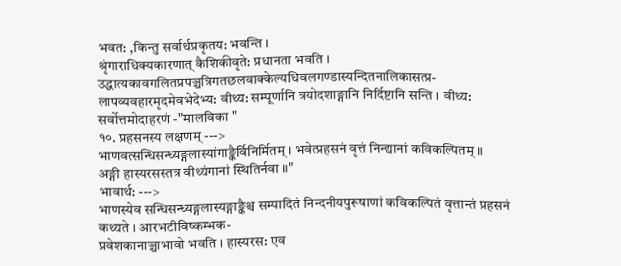भवत: ,किन्तु सर्वार्थप्रकृतय: भवन्ति ।
श्रृंगाराधिक्यकारणात् कैशिकीवृते: प्रधानता भवति । उद्धात्यकावगलितप्रपञ्चत्रिगतछलवाक्केल्यधिवलगण्डास्यन्दितनालिकासत्प्र-
लापव्यवहारमृदमेवभेदेभ्य: वीथ्य: सम्पूर्णानि त्रयोदशाङ्गानि निर्दिष्टानि सन्ति । वीथ्य: सर्वोत्तमोदाहरणं -"मालविका "
१०. प्रहसनस्य लक्षणम् --->
भाणवत्सन्धिसन्ध्यङ्गलास्यांगाङ्कैर्विनिर्मितम् । भवेत्प्रहसनं वृत्तं निन्द्यानां कविकल्पितम् ॥
अङ्गी हास्यरसस्तत्र वीथ्यंगानां स्थितिर्नवा ॥"
भावार्थ: --->
भाणस्येव सन्धिसन्ध्यङ्गलास्यङ्गाङ्कैश्च सम्पादितं निन्दनीयपुरूषाणां कविकल्पितं वृत्तान्तं प्रहसनं कथ्यते । आरभटीविष्कम्भक-
प्रवेशकानाञ्चाभावो भवति । हास्यरस: एव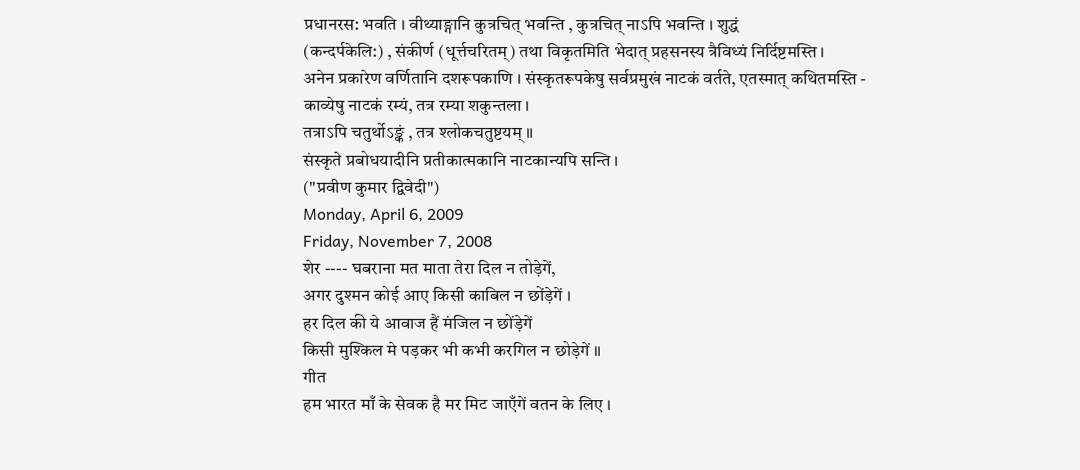प्रधानरस: भवति । वीथ्याङ्गानि कुत्रचित् भवन्ति , कुत्रचित् नाऽपि भवन्ति । शुद्धं
(कन्दर्पकेलि:) , संकीर्ण (धूर्त्तचरितम्) तथा विकृतमिति भेदात् प्रहसनस्य त्रैविध्यं निर्दिष्टमस्ति ।
अनेन प्रकारेण वर्णितानि दशरूपकाणि । संस्कृतरूपकेषु सर्वप्रमुखं नाटकं वर्तते, एतस्मात् कथितमस्ति -
काव्येषु नाटकं रम्यं, तत्र रम्या शकुन्तला ।
तत्राऽपि चतुर्थोऽङ्कं , तत्र श्लोकचतुष्टयम् ॥
संस्कृते प्रबोधयादीनि प्रतीकात्मकानि नाटकान्यपि सन्ति ।
("प्रवीण कुमार द्विवेदी")
Monday, April 6, 2009
Friday, November 7, 2008
शेर ---- घबराना मत माता तेरा दिल न तोड़ेगें,
अगर दुश्मन कोई आए किसी काबिल न छोंड़ेगें ।
हर दिल की ये आवाज हैं मंजिल न छोंड़ेगें
किसी मुश्किल मे पड़कर भी कभी करगिल न छोड़ेगें ॥
गीत
हम भारत माँ के सेवक है मर मिट जाएँगें वतन के लिए ।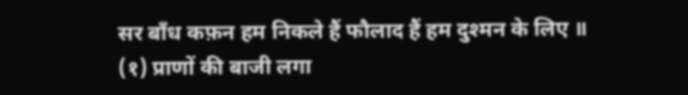सर बाँध कफ़न हम निकले हैं फौलाद हैं हम दुश्मन के लिए ॥
(१) प्राणों की बाजी लगा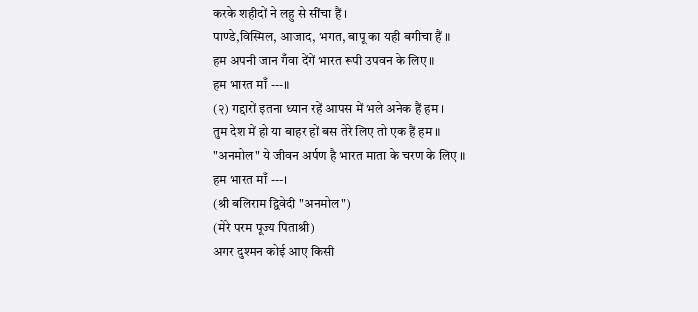करके शहीदों ने लहु से सींचा हैं ।
पाण्डे,विस्मिल, आजाद, भगत, बापू का यही बगीचा हैं ॥
हम अपनी जान गँवा देंगें भारत रूपी उपवन के लिए ॥
हम भारत माँ ---॥
(२) गद्दारों इतना ध्यान रहें आपस में भले अनेक हैं हम ।
तुम देश में हो या बाहर हों बस तेरे लिए तो एक हैं हम ॥
"अनमोल" ये जीवन अर्पण है भारत माता के चरण के लिए ॥
हम भारत माँ ---।
(श्री बलिराम द्विवेदी "अनमोल")
(मेरे परम पूज्य पिताश्री)
अगर दुश्मन कोई आए किसी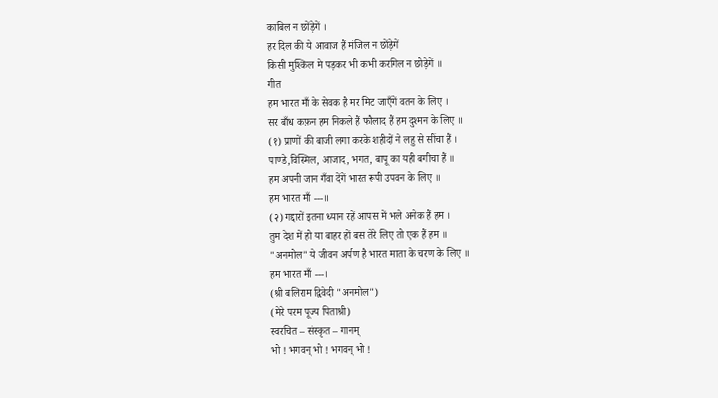काबिल न छोंड़ेगें ।
हर दिल की ये आवाज हैं मंजिल न छोंड़ेगें
किसी मुश्किल मे पड़कर भी कभी करगिल न छोड़ेगें ॥
गीत
हम भारत माँ के सेवक है मर मिट जाएँगें वतन के लिए ।
सर बाँध कफ़न हम निकले हैं फौलाद हैं हम दुश्मन के लिए ॥
(१) प्राणों की बाजी लगा करके शहीदों ने लहु से सींचा हैं ।
पाण्डे,विस्मिल, आजाद, भगत, बापू का यही बगीचा हैं ॥
हम अपनी जान गँवा देंगें भारत रूपी उपवन के लिए ॥
हम भारत माँ ---॥
(२) गद्दारों इतना ध्यान रहें आपस में भले अनेक हैं हम ।
तुम देश में हो या बाहर हों बस तेरे लिए तो एक हैं हम ॥
"अनमोल" ये जीवन अर्पण है भारत माता के चरण के लिए ॥
हम भारत माँ ---।
(श्री बलिराम द्विवेदी "अनमोल")
(मेरे परम पूज्य पिताश्री)
स्वरचित – संस्कृत – गानम्
भो ! भगवन् भो ! भगवन् भो !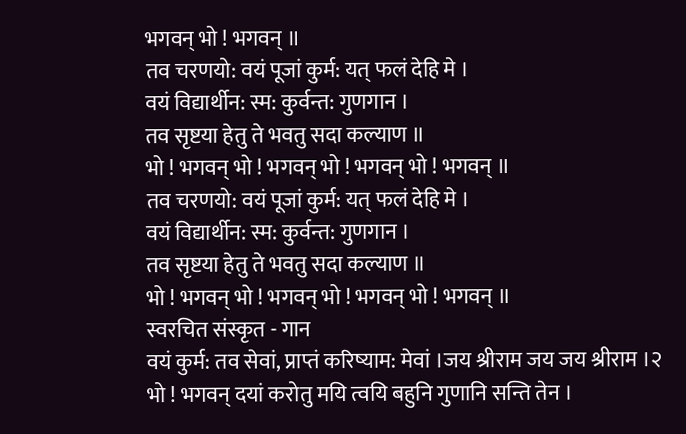भगवन् भो ! भगवन् ॥
तव चरणयो: वयं पूजां कुर्म: यत् फलं देहि मे ।
वयं विद्यार्थीन: स्म: कुर्वन्त: गुणगान ।
तव सृष्टया हेतु ते भवतु सदा कल्याण ॥
भो ! भगवन् भो ! भगवन् भो ! भगवन् भो ! भगवन् ॥
तव चरणयो: वयं पूजां कुर्म: यत् फलं देहि मे ।
वयं विद्यार्थीन: स्म: कुर्वन्त: गुणगान ।
तव सृष्टया हेतु ते भवतु सदा कल्याण ॥
भो ! भगवन् भो ! भगवन् भो ! भगवन् भो ! भगवन् ॥
स्वरचित संस्कृत - गान
वयं कुर्म: तव सेवां, प्राप्तं करिष्याम: मेवां ।जय श्रीराम जय जय श्रीराम ।२
भो ! भगवन् दयां करोतु मयि त्वयि बहुनि गुणानि सन्ति तेन ।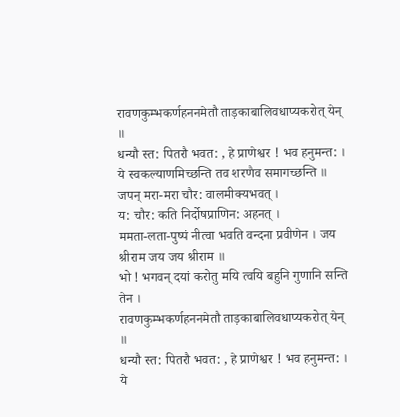रावणकुम्भकर्णहननमेतौ ताड़काबालिवधाप्यकरोत् येन् ॥
धन्यौ स्त: पितरौ भवत: , हे प्राणेश्वर ! भव हनुमन्त: ।
ये स्वकल्याणमिच्छन्ति तव शरणैव समागच्छन्ति ॥
जपन् मरा-मरा चौर: वालमीक्यभवत् ।
य: चौर: कति निर्दोषप्राणिन: अहनत् ।
ममता-लता-पुष्पं नीत्वा भवति वन्दना प्रवीणेन । जय श्रीराम जय जय श्रीराम ॥
भो ! भगवन् दयां करोतु मयि त्वयि बहुनि गुणानि सन्ति तेन ।
रावणकुम्भकर्णहननमेतौ ताड़काबालिवधाप्यकरोत् येन् ॥
धन्यौ स्त: पितरौ भवत: , हे प्राणेश्वर ! भव हनुमन्त: ।
ये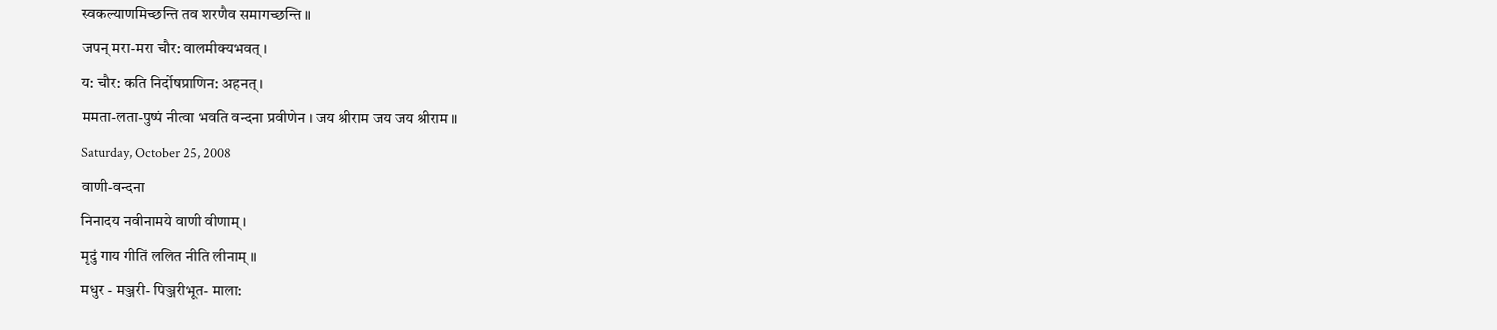स्वकल्याणमिच्छन्ति तव शरणैव समागच्छन्ति ॥
जपन् मरा-मरा चौर: वालमीक्यभवत् ।
य: चौर: कति निर्दोषप्राणिन: अहनत् ।
ममता-लता-पुष्पं नीत्वा भवति वन्दना प्रवीणेन । जय श्रीराम जय जय श्रीराम ॥
Saturday, October 25, 2008
वाणी-वन्दना
निनादय नवीनामये वाणी वीणाम् ।
मृदुं गाय गीतिं ललित नीति लीनाम् ॥
मधुर - मञ्जरी- पिञ्जरीभूत- माला: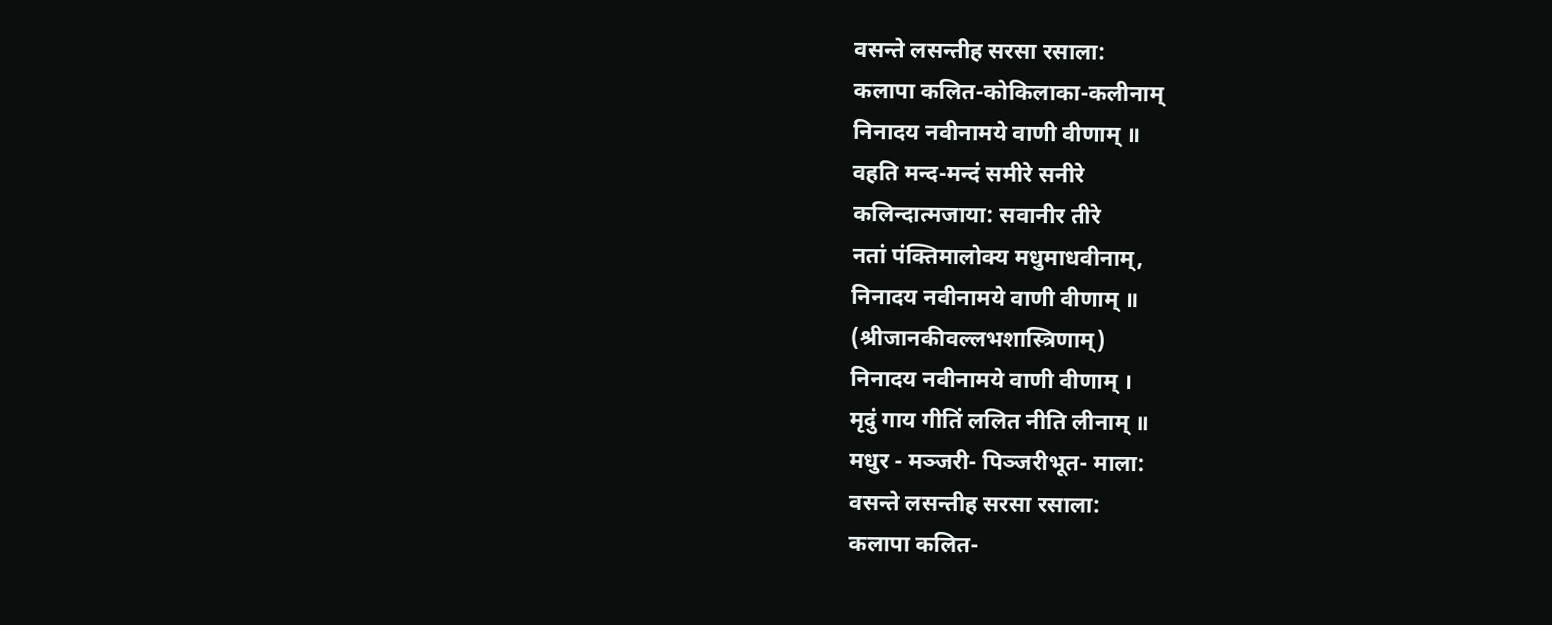वसन्ते लसन्तीह सरसा रसाला:
कलापा कलित-कोकिलाका-कलीनाम्
निनादय नवीनामये वाणी वीणाम् ॥
वहति मन्द-मन्दं समीरे सनीरे
कलिन्दात्मजाया: सवानीर तीरे
नतां पंक्तिमालोक्य मधुमाधवीनाम्,
निनादय नवीनामये वाणी वीणाम् ॥
(श्रीजानकीवल्लभशास्त्रिणाम्)
निनादय नवीनामये वाणी वीणाम् ।
मृदुं गाय गीतिं ललित नीति लीनाम् ॥
मधुर - मञ्जरी- पिञ्जरीभूत- माला:
वसन्ते लसन्तीह सरसा रसाला:
कलापा कलित-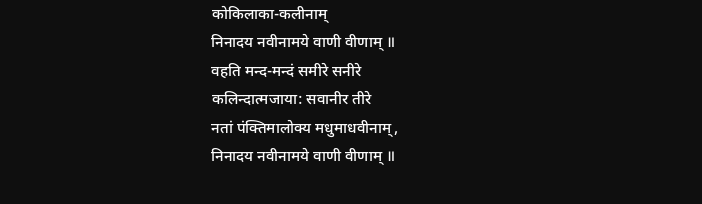कोकिलाका-कलीनाम्
निनादय नवीनामये वाणी वीणाम् ॥
वहति मन्द-मन्दं समीरे सनीरे
कलिन्दात्मजाया: सवानीर तीरे
नतां पंक्तिमालोक्य मधुमाधवीनाम्,
निनादय नवीनामये वाणी वीणाम् ॥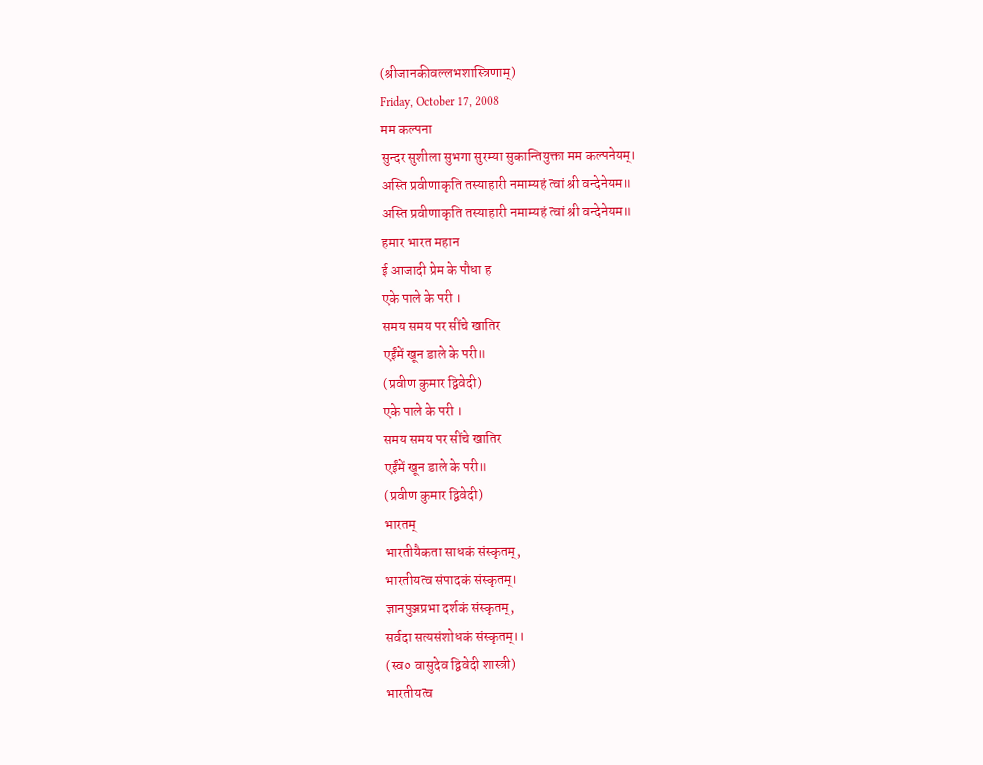(श्रीजानकीवल्लभशास्त्रिणाम्)
Friday, October 17, 2008
मम कल्पना
सुन्दर सुशीला सुभगा सुरम्या सुकान्तियुक्ता मम कल्पनेयम्।
अस्ति प्रवीणाकृति तस्याहारी नमाम्यहं त्वां श्री वन्देनेयम॥
अस्ति प्रवीणाकृति तस्याहारी नमाम्यहं त्वां श्री वन्देनेयम॥
हमार भारत महान
ई आजादी प्रेम के पौधा ह
एके पाले के परी ।
समय समय पर सींचे खातिर
एईंमें खून डाले के परी॥
(प्रवीण कुमार द्विवेदी)
एके पाले के परी ।
समय समय पर सींचे खातिर
एईंमें खून डाले के परी॥
(प्रवीण कुमार द्विवेदी)
भारतम्
भारतीयैकता साधकं संस्कृतम्,
भारतीयत्व संपादकं संस्कृतम्।
ज्ञानपुञ्जप्रभा दर्शकं संस्कृतम्,
सर्वदा सत्यसंशोधकं संस्कृतम्।।
(स्व० वासुदेव द्विवेदी शास्त्री)
भारतीयत्व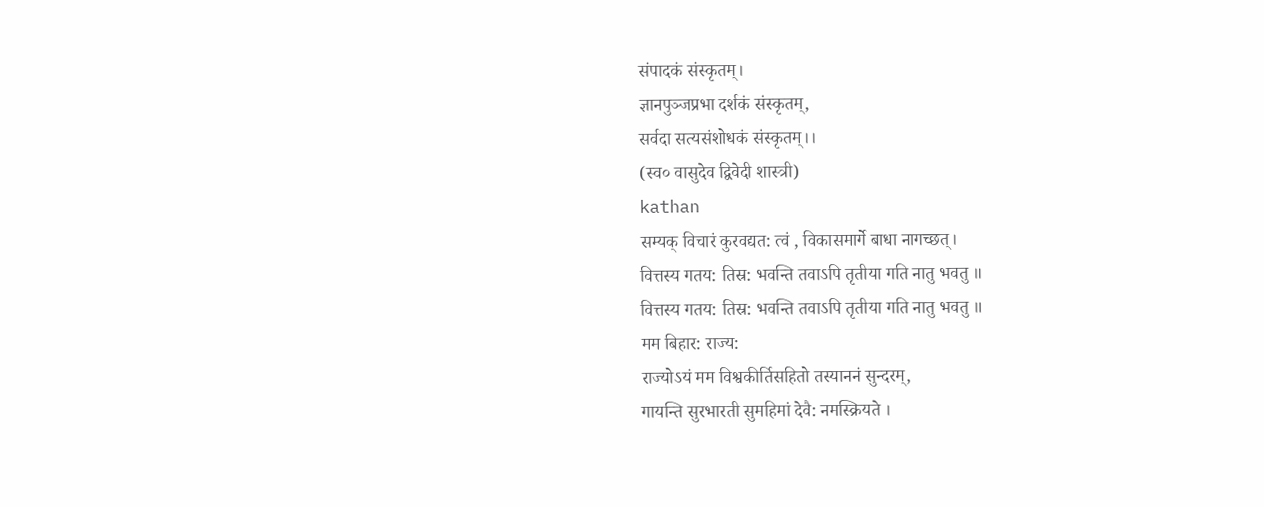संपादकं संस्कृतम्।
ज्ञानपुञ्जप्रभा दर्शकं संस्कृतम्,
सर्वदा सत्यसंशोधकं संस्कृतम्।।
(स्व० वासुदेव द्विवेदी शास्त्री)
kathan
सम्यक् विचारं कुरवद्यत: त्वं , विकासमार्गे बाधा नागच्छत्।
वित्तस्य गतय: तिस्र: भवन्ति तवाऽपि तृतीया गति नातु भवतु ॥
वित्तस्य गतय: तिस्र: भवन्ति तवाऽपि तृतीया गति नातु भवतु ॥
मम बिहार: राज्य:
राज्योऽयं मम विश्वकीर्तिसहितो तस्याननं सुन्दरम्,
गायन्ति सुरभारती सुमहिमां देवै: नमस्क्रियते ।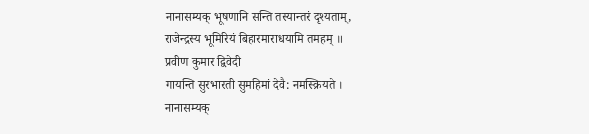नानासम्यक् भूषणानि सन्ति तस्यान्तरं दृश्यताम्,
राजेन्द्रस्य भूमिरियं बिहारमाराधयामि तमहम् ॥
प्रवीण कुमार द्विवेदी
गायन्ति सुरभारती सुमहिमां देवै: नमस्क्रियते ।
नानासम्यक्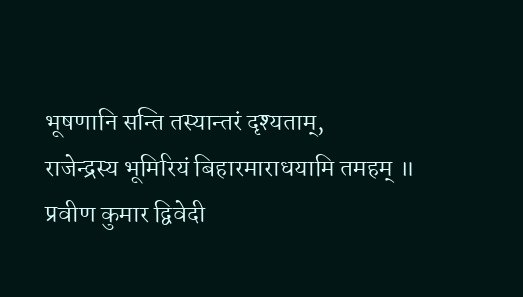भूषणानि सन्ति तस्यान्तरं दृश्यताम्,
राजेन्द्रस्य भूमिरियं बिहारमाराधयामि तमहम् ॥
प्रवीण कुमार द्विवेदी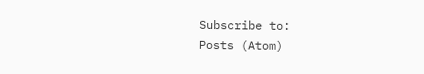Subscribe to:
Posts (Atom)